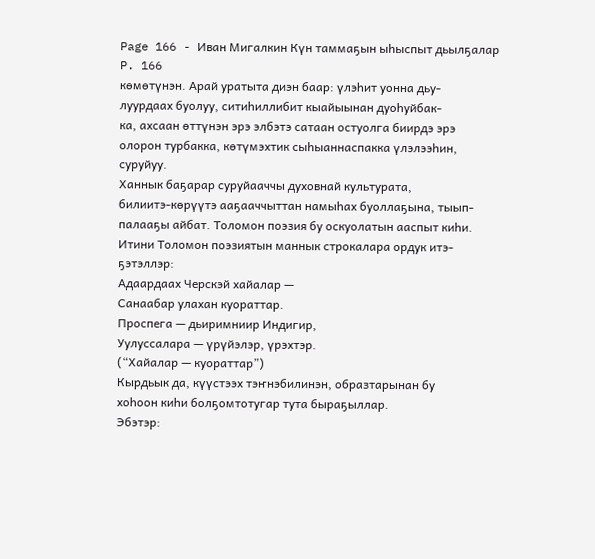Page 166 - Иван Мигалкин Күн таммаҕын ыһыспыт дьылҕалар
P. 166
көмөтүнэн. Арай уратыта диэн баар: үлэһит уонна дьу-
луурдаах буолуу, ситиһиллибит кыайыынан дуоһуйбак-
ка, ахсаан өттүнэн эрэ элбэтэ сатаан остуолга биирдэ эрэ
олорон турбакка, көтүмэхтик сыһыаннаспакка үлэлээһин,
суруйуу.
Ханнык баҕарар суруйааччы духовнай культурата,
билиитэ-көрүүтэ ааҕааччыттан намыһах буоллаҕына, тыып-
палааҕы айбат. Толомон поэзия бу оскуолатын ааспыт киһи.
Итини Толомон поэзиятын маннык строкалара ордук итэ-
ҕэтэллэр:
Адаардаах Черскэй хайалар —
Санаабар улахан куораттар.
Проспега — дьиримниир Индигир,
Уулуссалара — үрүйэлэр, үрэхтэр.
(“Хайалар — куораттар”)
Кырдьык да, күүстээх тэҥнэбилинэн, образтарынан бу
хоһоон киһи болҕомтотугар тута быраҕыллар.
Эбэтэр: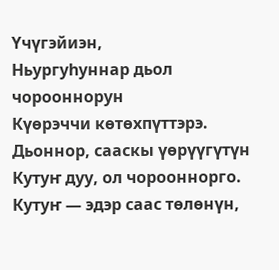Үчүгэйиэн,
Ньургуһуннар дьол чорооннорун
Күөрэччи көтөхпүттэрэ.
Дьоннор, сааскы үөрүүгүтүн
Кутуҥ дуу, ол чорооннорго.
Кутуҥ — эдэр саас төлөнүн,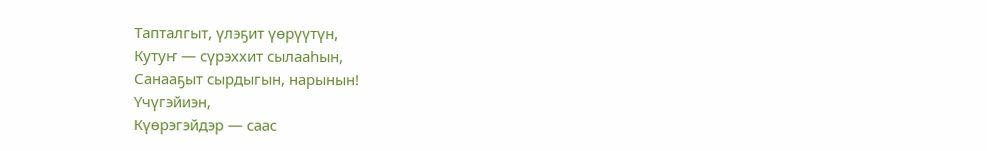Тапталгыт, үлэҕит үөрүүтүн,
Кутуҥ — сүрэххит сылааһын,
Санааҕыт сырдыгын, нарынын!
Үчүгэйиэн,
Күөрэгэйдэр — саас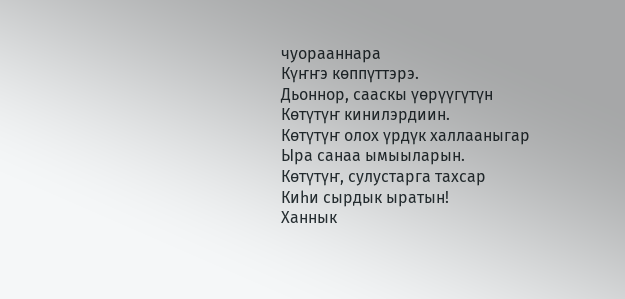чуорааннара
Күҥҥэ көппүттэрэ.
Дьоннор, сааскы үөрүүгүтүн
Көтүтүҥ кинилэрдиин.
Көтүтүҥ олох үрдүк халлааныгар
Ыра санаа ымыыларын.
Көтүтүҥ, сулустарга тахсар
Киһи сырдык ыратын!
Ханнык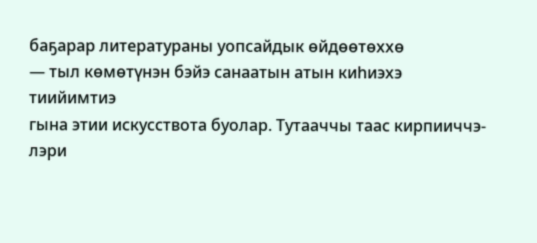баҕарар литератураны уопсайдык өйдөөтөххө
— тыл көмөтүнэн бэйэ санаатын атын киһиэхэ тиийимтиэ
гына этии искусствота буолар. Тутааччы таас кирпииччэ-
лэри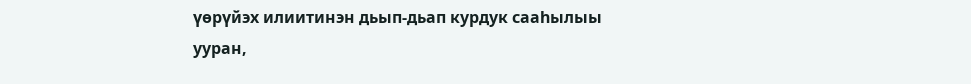үөрүйэх илиитинэн дьып-дьап курдук сааһылыы
ууран,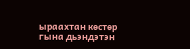ыраахтан көстөр гына дьэндэтэн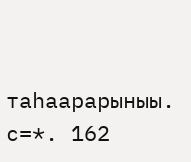таһаарарыныы.
с=*. 162